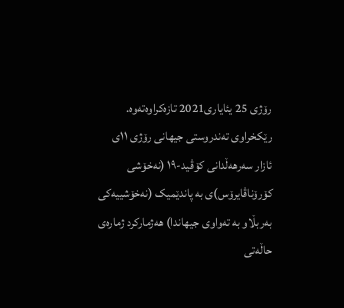رۆژی 25 یئایاری2021 تازەکراوەتەوە.
رێکخراوی تەندروستی جیهانی رۆژی ١١ی ئازار سەرهەڵدانی کۆڤید-١٩ (نەخۆشی کۆرۆناڤایرۆس)ی بە پاندێمیک (نەخۆشییەکی بەربڵاو بە تەواوی جیهاندا) هەژمارکرد ژمارەی حاڵەتی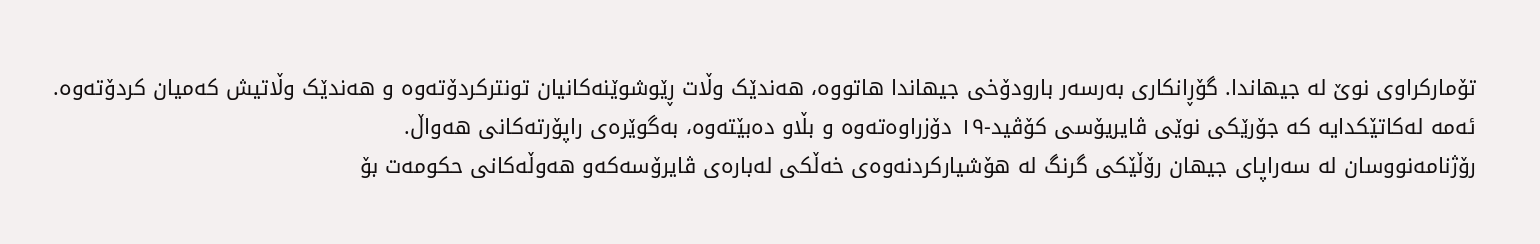تۆمارکراوی نوێ لە جیهاندا. گۆڕانکاری بەرسەر بارودۆخی جیهاندا هاتووە، هەندێک وڵات ڕێوشوێنەکانیان تونترکردۆتەوە و هەندێک وڵاتیش کەمیان کردۆتەوە. ئەمە لەکاتێکدایە کە جۆرێکی نوێی ڤایریۆسی کۆڤید-١٩ دۆزراوەتەوە و بڵاو دەبێتەوە، بەگوێرەی راپۆرتەکانی هەواڵ.
رۆژنامەنووسان لە سەراپای جیهان رۆڵێکی گرنگ لە هۆشیارکردنەوەی خەڵکی لەبارەی ڤایرۆسەکەو هەوڵەکانی حکومەت بۆ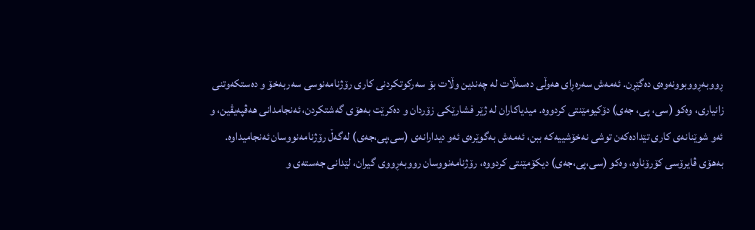ڕووبەڕووبوونەوەی دەگێڕن. ئەمەش سەرەڕای هەوڵی دەسەڵات لە چەندین وڵات بۆ سەرکوتکردنی کاری رۆژنامەنوسی سەربەخۆ و دەستکەوتنی زانیاری، وەکو (سی، پی، جەی) دۆکیومێنتی کردووە. میدیاکاران لە ژێر فشارێکی زۆردان و دەکرێت بەهۆی گەشتکردن، ئەنجامدانی هەڤپەیڤین، و ئەو شوێنانەی کاری تێدادەکەن توشی نەخۆشییەکە ببن، ئەمەش بەگوێرەی ئەو دیدارانەی (سی،پی،جەی) لەگەڵ رۆژنامەنووسان ئەنجامیداوە. بەهۆی ڤایرۆسی کۆرۆناوە، وەکو (سی،پی،جەی) دیکۆمێنتی کردووە، رۆژنامەنووسان رووبەڕووی گیران، لێدانی جەستەی و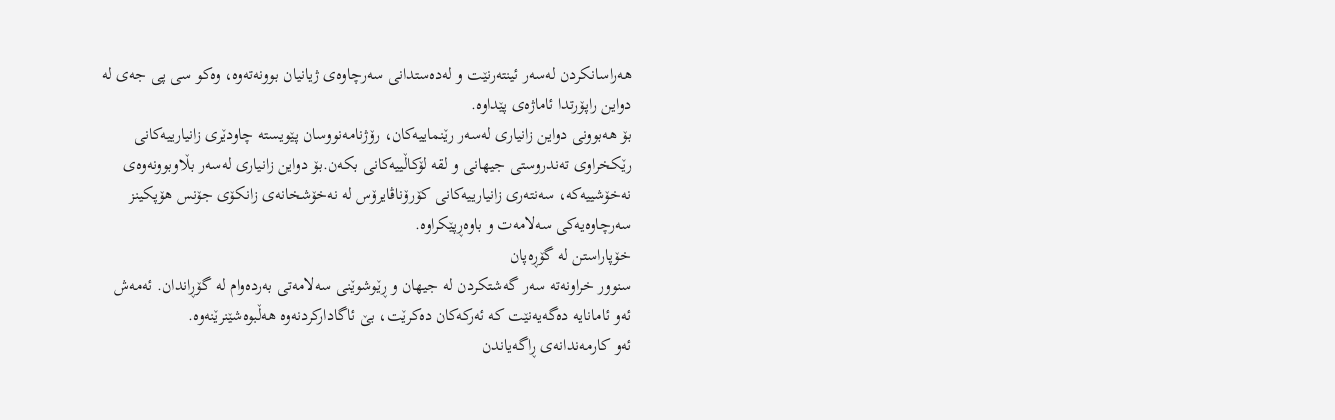هەراسانکردن لەسەر ئینتەرنێت و لەدەستدانی سەرچاوەی ژیانیان بوونەتەوە، وەکو سی پی جەی لە دواین راپۆرتدا ئاماژەی پێداوە.
بۆ هەبوونی دواین زانیاری لەسەر رێنماییەکان، رۆژنامەنووسان پێویستە چاودێری زانیارییەکانی رێکخراوی تەندروستی جیهانی و لقە لۆکاڵییەکانی بکەن.بۆ دواین زانیاری لەسەر بڵاوبوونەوەی نەخۆشییەکە، سەنتەری زانیارییەکانی کۆرۆناڤایرۆس لە نەخۆشخانەی زانکۆی جۆنس هۆپکینز سەرچاوەیەکی سەلامەت و باوەڕپێکراوە.
خۆپاراستن لە گۆڕەپان
سنوور خراونەتە سەر گەشتکردن لە جیهان و ڕێوشوێنی سەلامەتی بەردەوام لە گۆڕاندان. ئەمەش ئەو ئامانایە دەگەیەنێت کە ئەرکەکان دەکرێت، بێ ئاگادارکردنەوە هەڵبوەشێنرێنەوە.
ئەو کارمەندانەی ڕاگەیاندن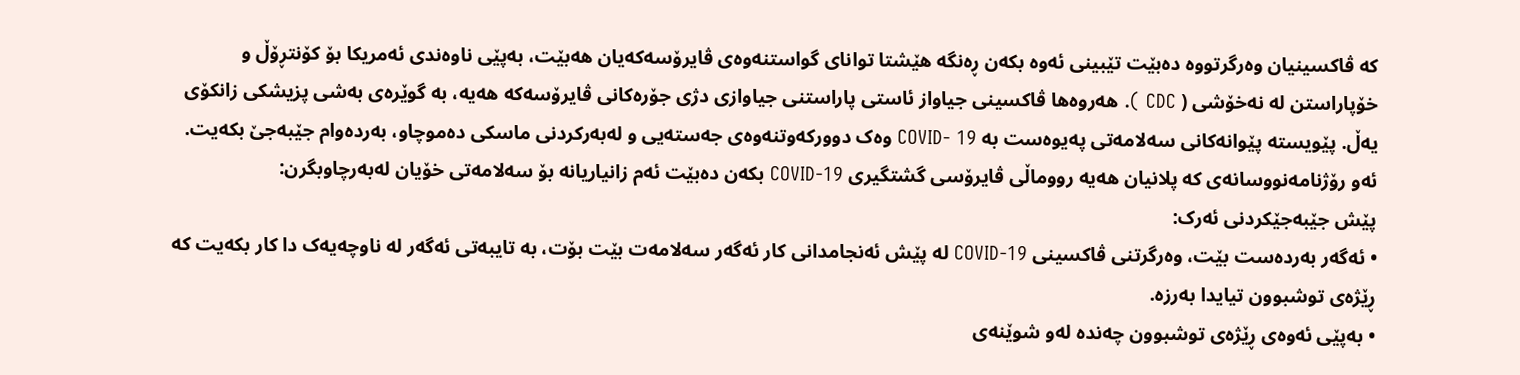کە ڤاکسینیان وەرگرتووە دەبێت تێبینی ئەوە بکەن ڕەنگە هێشتا توانای گواستنەوەی ڤایرۆسەکەیان هەبێت، بەپێی ناوەندی ئەمریکا بۆ کۆنتڕۆڵ و خۆپاراستن لە نەخۆشی ( CDC ). هەروەها ڤاکسینی جیاواز ئاستی پاراستنی جیاوازی دژی جۆرەکانی ڤایرۆسەکە هەیە، بە گوێرەی بەشی پزیشکی زانکۆی یەڵ. پێویستە پێوانەکانی سەلامەتی پەیوەست بە COVID- 19 وەک دوورکەوتنەوەی جەستەیی و لەبەرکردنی ماسکی دەموچاو، بەردەوام جێبەجێ بکەیت.
ئەو رۆژنامەنووسانەی کە پلانیان هەیە رووماڵی ڤایرۆسی گشتگیری COVID-19 بکەن دەبێت ئەم زانیاریانە بۆ سەلامەتی خۆیان لەبەرچاوبگرن:
پێش جێبەجێکردنی ئەرک:
• ئەگەر بەردەست بێت، وەرگرتنی ڤاکسینی COVID-19 لە پێش ئەنجامدانی کار ئەگەر سەلامەت بێت بۆت، بە تایبەتی ئەگەر لە ناوچەیەک دا کار بکەیت کە ڕێژەی توشبوون تیایدا بەرزە.
• بەپێی ئەوەی ڕێژەی توشبوون چەندە لەو شوێنەی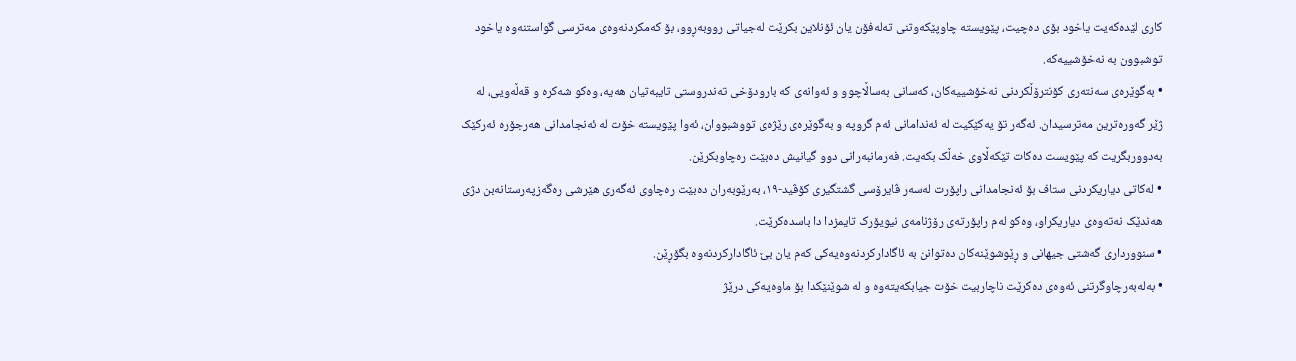کاری لێدەکەیت یاخود بۆی دەچیت، پێویستە چاوپێکەوتنی تەلەفۆن یان ئۆنلاین بکرێت لەجیاتی رووبەڕوو، بۆ کەمکردنەوەی مەترسی گواستنەوە یاخود توشبوون بە نەخۆشییەکە.
• بەگوێرەی سەنتەری کۆنترۆڵکردنی نەخۆشییەکان، کەسانی بەساڵاچوو و ئەوانەی کە بارودۆخی تەندروستی تایبەتیان هەیە، وەکو شەکرە و قەڵەویی، لە ژێر گەورەترین مەترسیدان. ئەگەر تۆ یەکێکیت لە ئەندامانی ئەم گروپە و بەگوێرەی رێژەی تووشبووان، ئەوا پێویستە خۆت لە ئەنجامدانی هەرجۆرە ئەرکێک بەدووربگریت کە پێویست دەکات تێکەڵاوی خەڵک بکەیت. فەرمانبەرانی دوو گیانیش دەبێت رەچاوبکرێن.
• لەکاتی دیاریکردنی ستاف بۆ ئەنجامدانی راپۆرت لەسەر ڤایرۆسی گشتگیری کۆڤید-١٩، بەرێوبەران دەبێت رەچاوی ئەگەری هێرشی رەگەزپەرستانەبن دژی هەندێک نەتەوەی دیاریکراو، وەکو لەم راپۆرتەی رۆژنامەی نیویۆرک تایمزدا دا باسدەکرێت.
• سنوورداری گەشتی جیهانی و ڕێوشوێنەکان دەتوانن بە ئاگادارکردنەوەیەکی کەم یان بێ ئاگادارکردنەوە بگۆڕێن.
• بەلەبەرچاوگرتنی ئەوەی دەکرێت ناچاربیت خۆت جیابکەیتەوە و لە شوێنێکدا بۆ ماوەیەکی درێژ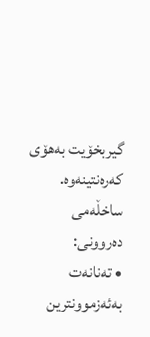گیربخۆیت بەهۆی کەرەنتینەوە.
ساخڵەمی دەروونی:
• تەنانەت بەئەزموونترین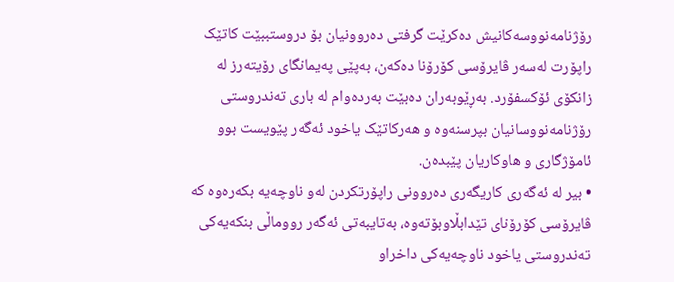رۆژنامەنووسەکانیش دەکرێت گرفتی دەروونیان بۆ دروستببێت کاتێک راپۆرت لەسەر ڤایرۆسی کۆرۆنا دەکەن، بەپێی پەیمانگای رۆیتەرز لە زانکۆی ئۆکسفۆرد. بەڕێوبەران دەبێت بەردەوام لە باری تەندروستی رۆژنامەنووسانیان بپرسنەوە و هەرکاتێک یاخود ئەگەر پێویست بوو ئامۆژگاری و هاوکاریان پێبدەن.
• بیر لە ئەگەری کاریگەری دەروونی راپۆرتکردن لەو ناوچەیە بکەرەوە کە ڤایرۆسی کۆرۆنای تێدابڵاوبۆتەوە، بەتایبەتی ئەگەر رووماڵی بنکەیەکی تەندروستی یاخود ناوچەیەکی داخراو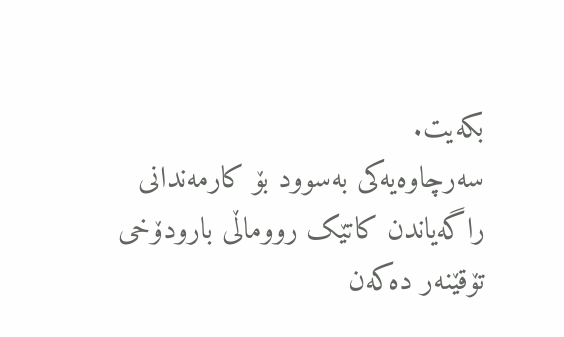بکەیت.
سەرچاوەیەکی بەسوود بۆ کارمەندانی راگەیاندن کاتێک رووماڵی بارودۆخی تۆقێنەر دەکەن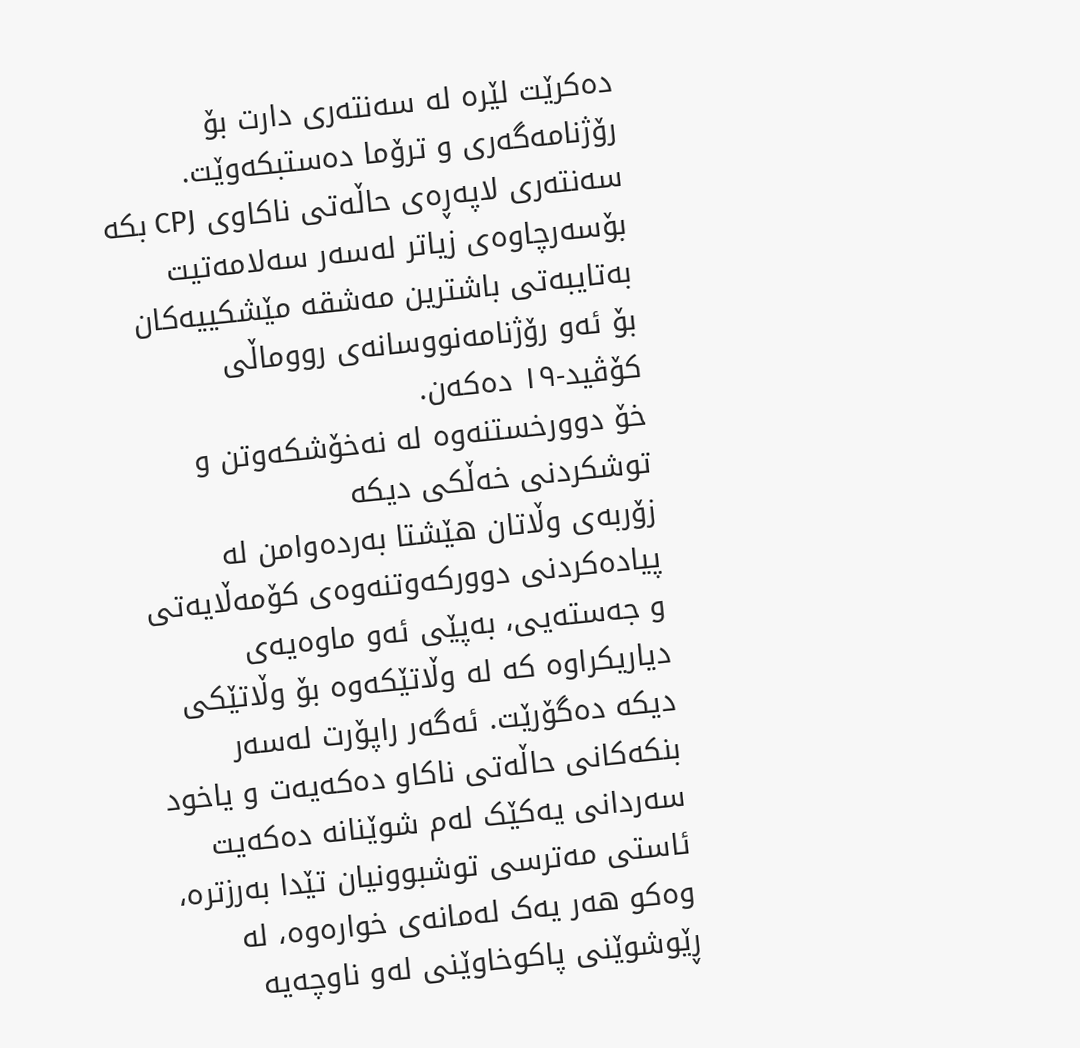دەکرێت لێرە لە سەنتەری دارت بۆ رۆژنامەگەری و ترۆما دەستبکەوێت. سەنتەری لاپەڕەی حاڵەتی ناکاوی CPJ بکە بۆسەرچاوەی زیاتر لەسەر سەلامەتیت بەتایبەتی باشترین مەشقە مێشکییەکان بۆ ئەو رۆژنامەنووسانەی رووماڵی کۆڤید-١٩ دەکەن.
خۆ دوورخستنەوە لە نەخۆشکەوتن و توشکردنی خەڵکی دیکە
زۆربەی وڵاتان هێشتا بەردەوامن لە پیادەکردنی دوورکەوتنەوەی کۆمەڵایەتی و جەستەیی، بەپێی ئەو ماوەیەی دیاریکراوە کە لە وڵاتێکەوە بۆ وڵاتێکی دیکە دەگۆرێت. ئەگەر راپۆرت لەسەر بنکەکانی حاڵەتی ناکاو دەکەیەت و یاخود سەردانی یەکێک لەم شوێنانە دەکەیت ئاستی مەترسی توشبوونیان تێدا بەرزترە، وەکو هەر یەک لەمانەی خوارەوە، لە ڕێوشوێنی پاکوخاوێنی لەو ناوچەیە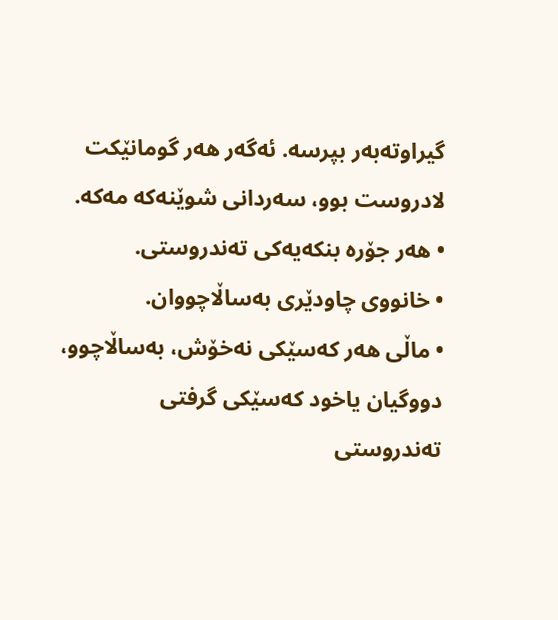گیراوتەبەر بپرسە. ئەگەر هەر گومانێکت لادروست بوو، سەردانی شوێنەکە مەکە.
• هەر جۆرە بنکەیەکی تەندروستی.
• خانووی چاودێری بەساڵاچووان.
• ماڵی هەر کەسێکی نەخۆش، بەساڵاچوو، دووگیان یاخود کەسێکی گرفتی تەندروستی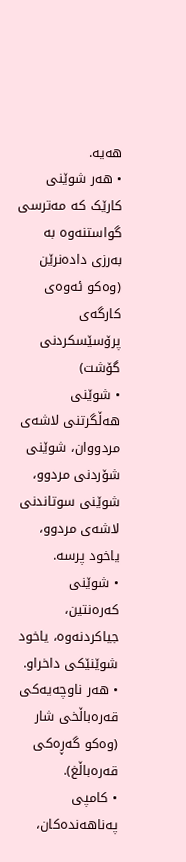هەیە.
• هەر شوێنی کارێک کە مەترسی گواستنەوە بە بەرزی دادەنرێن (وەکو ئەوەی کارگەی پرۆسێسکردنی گۆشت)
• شوێنی هەڵگرتنی لاشەی مردووان، شوێنی شۆردنی مردوو، شوێنی سوتاندنی لاشەی مردوو، یاخود پرسە.
• شوێنی کەرەنتین، جیاکردنەوە، یاخود شوێنێکی داخراو.
• هەر ناوچەیەکی قەرەباڵخی شار (وەکو گەڕەکی قەرەباڵغ).
• کامپی پەناهەندەکان،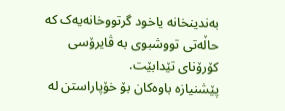بەندینخانە یاخود گرتووخانەیەک کە حاڵەتی تووشبوی بە ڤایرۆسی کۆرۆنای تێدابێت.
پێشنیازە باوەکان بۆ خۆپاراستن لە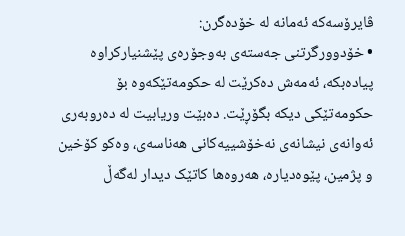ڤایرۆسەکە ئەمانە لە خۆدەگرن:
• خۆدوورگرتنی جەستەی بەوجۆرەی پێشنیارکراوە پیادەبکە، ئەمەش دەکرێت لە حکومەتێکەوە بۆ حکومەتێکی دیکە بگۆڕێت. دەبێت وریابیت لە دەروبەری ئەوانەی نیشانەی نەخۆشییەکانی هەناسەی، وەکو کۆخین و پژمین، پێوەدیارە، هەروەها کاتێک دیدار لەگەڵ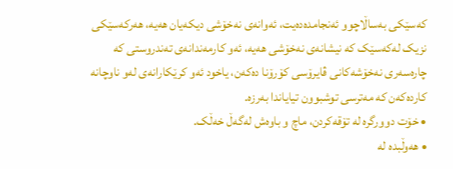کەسێکی بەساڵاچوو ئەنجامدەدەیت، ئەوانەی نەخۆشی دیکەیان هەیە، هەرکەسێکی نزیک لەکەسێک کە نیشانەی نەخۆشی هەیە، ئەو کارمەندانەی تەندروستی کە چارەسەری نەخۆشەکانی ڤایرۆسی کۆرۆنا دەکەن، یاخود ئەو کرێکارانەی لەو ناوچانە کاردەکەن کە مەترسی توشبوون تیایاندا بەرزە.
• خۆت دوورگرە لە تۆقەکردن، ماچ و باوەش لەگەڵ خەڵک.
• هەوڵبدە لە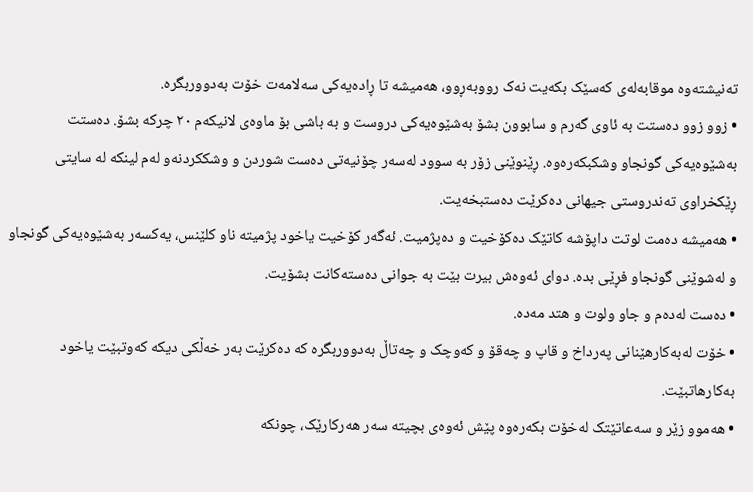تەنیشتەوە موقابەلەی کەسێک بکەیت نەک رووبەڕوو، هەمیشە تا ڕادەیەکی سەلامەت خۆت بەدووربگرە.
• زوو زوو دەستت بە ئاوی گەرم و سابوون بشۆ بەشێوەیەکی دروست و بە باشی بۆ ماوەی لانیکەم ٢٠ چرکە بشۆ. دەستت بەشێوەیەکی گونجاو وشکبکەرەوە. ڕێنوێنی زۆر بە سوود لەسەر چۆنیەتی دەست شوردن و وشککردنەو لەم لینکە لە سایتی ڕێکخراوی تەندروستی جیهانی دەکرێت دەستبخەیت.
• هەمیشە دەمت لوتت داپۆشە کاتێک دەکۆخیت و دەپژمیت. ئەگەر کۆخیت یاخود پژمیتە ناو کلێنس، یەکسەر بەشێوەیەکی گونجاو و لەشوێنی گونجاو فڕێی بدە. دوای ئەوەش بیرت بێت بە جوانی دەستەکانت بشۆیت.
• دەست لەدەم و جاو ولوت و هتد مەدە.
• خۆت لەبەکارهێنانی پەرداخ و قاپ و چەقۆ و کەوچک و چەتاڵ بەدووربگرە کە دەکرێت بەر خەڵکی دیکە کەوتبێت یاخود بەکارهاتبێت.
• هەموو زێر و سەعاتێتک لەخۆت بکەرەوە پێش ئەوەی بچیتە سەر هەرکارێک، چونکە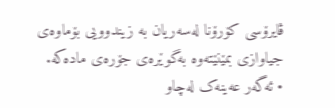ڤایرۆسی کۆرۆنا لەسەریان بە زیندوویی بۆماوەی جیاوازی بمێنێتەوە بەگوێرەی جۆرەی مادەکە.
• ئەگەر عەینەک لەچاو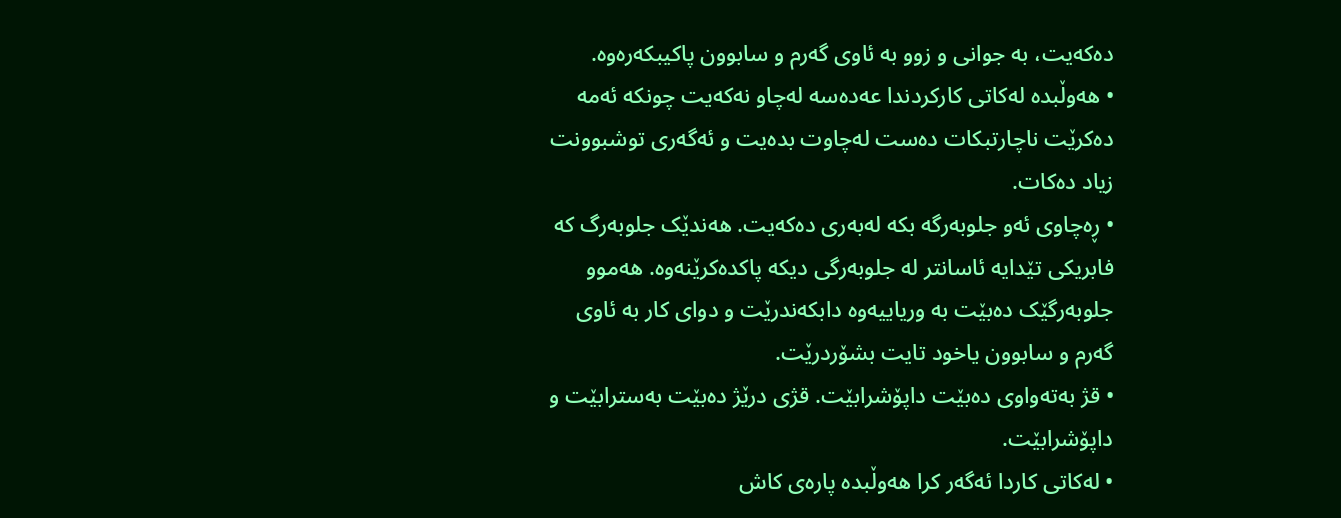دەکەیت، بە جوانی و زوو بە ئاوی گەرم و سابوون پاکیبکەرەوە.
• هەوڵبدە لەکاتی کارکردندا عەدەسە لەچاو نەکەیت چونکە ئەمە دەکرێت ناچارتبکات دەست لەچاوت بدەیت و ئەگەری توشبوونت زیاد دەکات.
• ڕەچاوی ئەو جلوبەرگە بکە لەبەری دەکەیت. هەندێک جلوبەرگ کە فابریکی تێدایە ئاسانتر لە جلوبەرگی دیکە پاکدەکرێنەوە. هەموو جلوبەرگێک دەبێت بە وریاییەوە دابکەندرێت و دوای کار بە ئاوی گەرم و سابوون یاخود تایت بشۆردرێت.
• قژ بەتەواوی دەبێت داپۆشرابێت. قژی درێژ دەبێت بەسترابێت و داپۆشرابێت.
• لەکاتی کاردا ئەگەر کرا هەوڵبدە پارەی کاش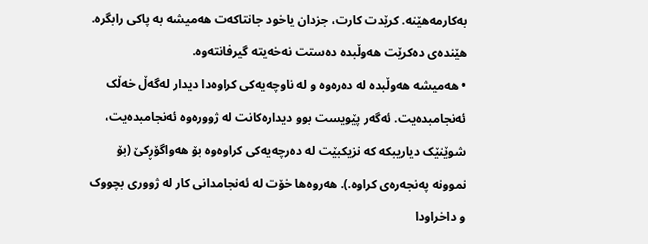بەکارمەهێنە. کرێدت کارت، جزدان یاخود جانتاکەت هەمیشە بە پاکی رابگرە. هێندەی دەکرێت هەوڵبدە دەستت نەخەیتە گیرفانتەوە.
• هەمیشە هەوڵبدە لە دەرەوە و لە ناوچەیەکی کراوەدا دیدار لەگەڵ خەڵک ئەنجامبدەیت. ئەگەر پێویست بوو دیدارەکانت لە ژوورەوە ئەنجامبدەیت، شوێنێک دیاریبکە کە نزیکبێت لە دەرچەیەکی کراوەوە بۆ هەواگۆڕکێ (بۆ نموونە پەنجەرەی کراوە.). هەروەها خۆت لە ئەنجامدانی کار لە ژووری بچووک و داخراودا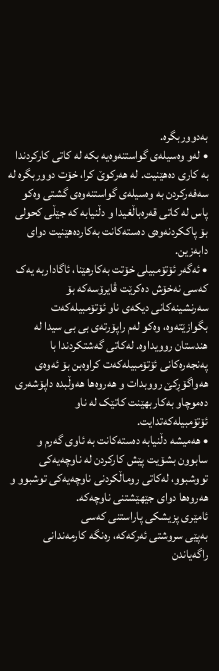بەدووربگرە.
• لەو وەسیلەی گواستنەوەیە بکە لە کاتی کارکردندا بە کاری دەهێنیت. لە هەرکوێ کرا، خۆت دووربگرە لە سەفەرکردن بە وەسیلەی گواستنەوەی گشتی وەکو پاس لە کاتی قەرەباڵغیدا و دڵنیابە کە جێڵی کحولی بۆ پاککردنەوەی دەستەکانت بەکاردەهێنیت دوای دابەزین.
• ئەگەر ئۆتۆمبیلی خۆتت بەکارهێنا، ئاگاداربە یەک کەسی نەخۆش دەکرێت ڤایرۆسەکە بۆ سەرنشینەکانی دیکەی ناو ئۆتۆمبیلەکەت بگوازێتەوە، وەکو لەم راپۆرتەی بی بی سیدا لە هندستان روویداوە. لەکاتی گەشتکردندا با پەنجەرەکانی ئۆتۆمبیلەکەت کراوەبن بۆ ئەوەی هەواگۆڕکێ رووبدات و هەروەها هەوڵبدە داپۆشەری دەموچاو بەکاربهێنت کاتێک لە ناو ئۆتۆمبیلەکەتدایت.
• هەمیشە دڵنیابە دەستەکانت بە ئاوی گەرم و سابوون بشۆیت پێش کارکردن لە ناوچەیەکی تووشبوو، لەکاتی روماڵکردنی ناوچەیەکی توشبوو و هەروەها دوای جێهێشتنی ناوچەکە.
ئامێری پزیشکی پاراستنی کەسی
بەپێی سروشتی ئەرکەکە، رەنگە کارمەندانی راگەیاندن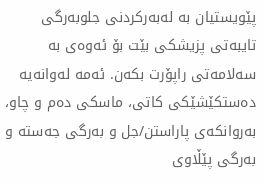پێویستیان بە لەبەرکردنی جلوبەرگی تایبەتی پزیشکی بێت بۆ ئەوەی بە سەلامەتی راپۆرت بکەن. ئەمە لەوانەیە دەستکێشێکی کاتی، ماسکی دەم و چاو، بەروانکەی پاراستن/جل و بەرگی جەستە و بەرگی پێڵاوی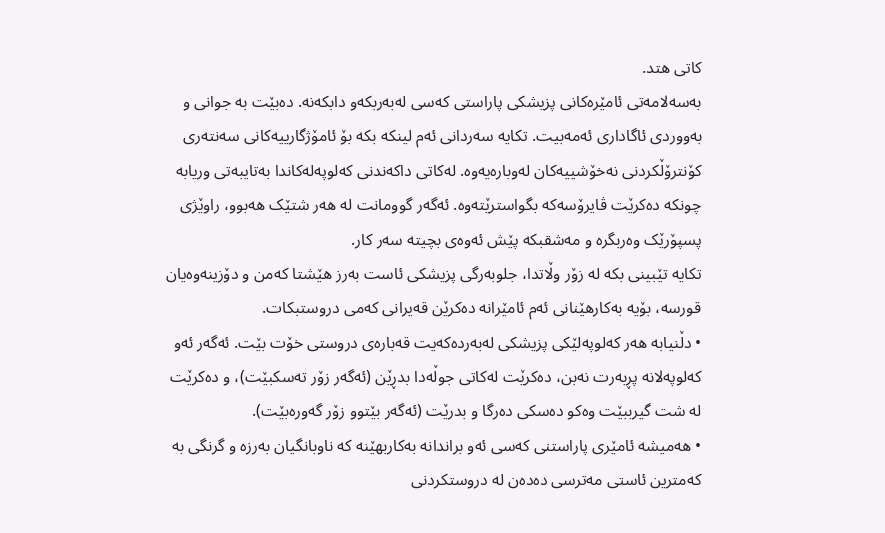کاتی هتد.
بەسەلامەتی ئامێرەکانی پزیشکی پاراستی کەسی لەبەربکەو دابکەنە. دەبێت بە جوانی و بەووردی ئاگاداری ئەمەبیت. تکایە سەردانی ئەم لینکە بکە بۆ ئامۆژگارییەکانی سەنتەری کۆنترۆڵکردنی نەخۆشییەکان لەوبارەیەوە. لەکاتی داکەندنی کەلوپەلەکاندا بەتایبەتی وریابە چونکە دەکرێت ڤایرۆسەکە بگواسترێتەوە. ئەگەر گوومانت لە هەر شتێک هەبوو، راوێژی پسپۆرێک وەربگرە و مەشقبکە پێش ئەوەی بچیتە سەر کار.
تکایە تێبینی بکە لە زۆر وڵاتدا، جلوبەرگی پزیشکی ئاست بەرز هێشتا کەمن و دۆزینەوەیان قورسە، بۆیە بەکارهێنانی ئەم ئامێرانە دەکرێن قەیرانی کەمی دروستبکات.
• دڵنیابە هەر کەلوپەلێکی پزیشکی لەبەردەکەیت قەبارەی دروستی خۆت بێت. ئەگەر ئەو کەلوپەلانە پڕبەرت نەبن، دەکرێت لەکاتی جوڵەدا بدڕێن (ئەگەر زۆر تەسکبێت)، و دەکرێت لە شت گیرببێت وەکو دەسکی دەرگا و بدرێت (ئەگەر بێتوو زۆر گەورەبێت).
• هەمیشە ئامێری پاراستنی کەسی ئەو براندانە بەکاربهێنە کە ناوبانگیان بەرزە و گرنگی بە کەمترین ئاستی مەترسی دەدەن لە دروستکردنی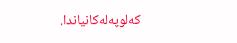کەلوپەلەکانیاندا.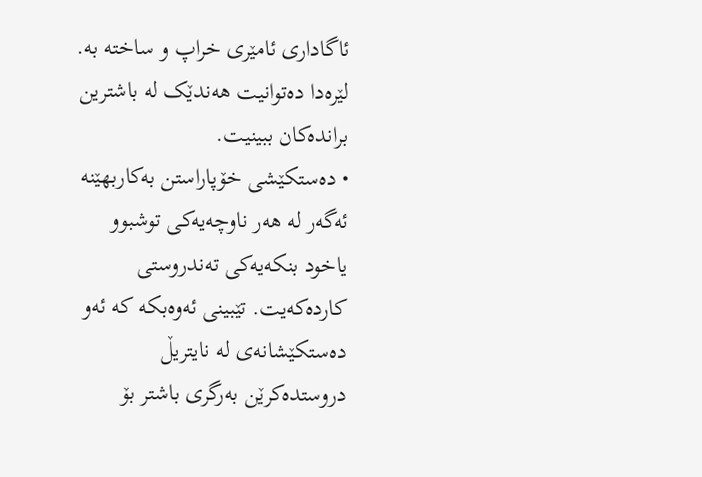ئاگاداری ئامێری خراپ و ساختە بە. لێرەدا دەتوانیت هەندێک لە باشترین براندەکان ببینیت.
• دەستکێشی خۆپاراستن بەکاربهێنە ئەگەر لە هەر ناوچەیەکی توشبوو یاخود بنکەیەکی تەندروستی کاردەکەیت. تێبینی ئەوەبکە کە ئەو دەستکێشانەی لە نایتریڵ دروستدەکرێن بەرگری باشتر بۆ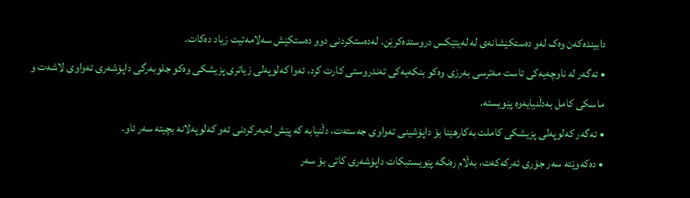دابیندەکەن وەک لەو دەستکێشانەی لە لەیتێکس دروستدەکرێن. لەدەستکردنی دوو دەستکێش سەلامەتیت زیاد دەکات.
• ئەگەر لە ناوچەیەکی ئاست مەترسی بەرزی وەکو بنکەیەکی تەندروستی کارت کرد، ئەوا کەلوپەلی زیاتری پزیشکی وەکو جلوبەرگی داپۆشەری تەواوی لاشەت و ماسکی کامل بەدڵنیایەوە پێویستە.
• ئەگەر کەلوپەلی پزیشکی کاملت بەکارهێنا بۆ داپۆشینی تەواوی جەستەت، دڵنیابە کە پێش لەبەرکردنی ئەو کەلوپەلانە بچیتە سەر ئاو.
• دەکەوێتە سەر جۆری ئەرکەکەت، بەڵام رەنگە پێویستبکات داپۆشەری کاتی بۆ سەر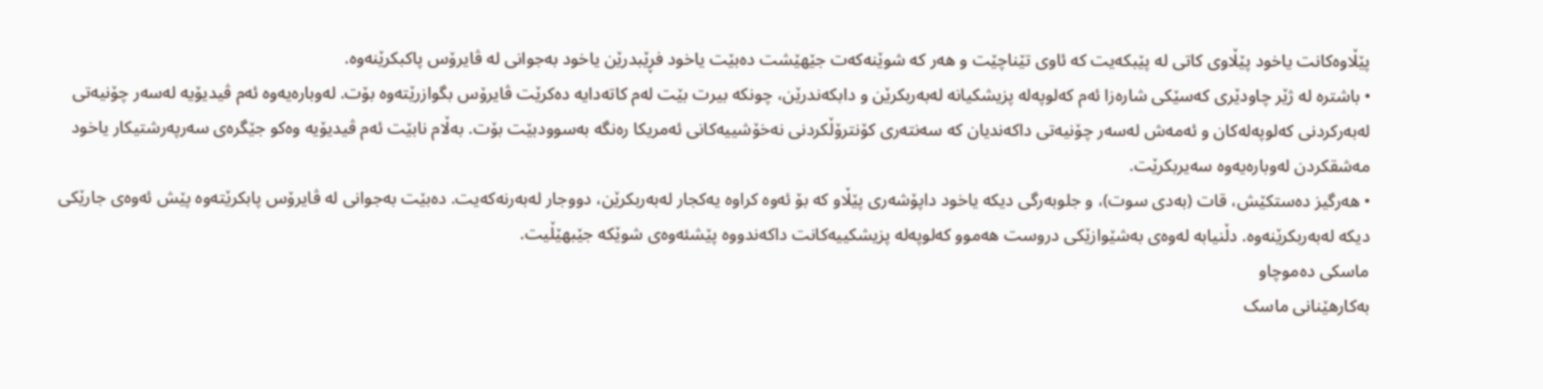پێڵاوەکانت یاخود پێڵاوی کاتی لە پێبکەیت کە ئاوی تێناچێت و هەر کە شوێنەکەت جێهێشت دەبێت یاخود فڕێبدرێن یاخود بەجوانی لە ڤایرۆس پاکبکرێنەوە.
• باشترە لە ژێر چاودێری کەسێکی شارەزا ئەم کەلوپەلە پزیشکیانە لەبەربکرێن و دابکەندرێن، چونکە بیرت بێت لەم کاتەدایە دەکرێت ڤایرۆس بگوازرێتەوە بۆت. لەوبارەیەوە ئەم ڤیدیۆیە لەسەر چۆنیەتی لەبەرکردنی کەلوپەلەکان و ئەمەش لەسەر چۆنیەتی داکەندیان کە سەنتەری کۆنترۆڵکردنی نەخۆشییەکانی ئەمریکا رەنگە بەسوودبێت بۆت. بەڵام نابێت ئەم ڤیدیۆیە وەکو جێگرەی سەرپەرشتیکار یاخود مەشقکردن لەوبارەیەوە سەیربکرێت.
• هەرگیز دەستکێش، قات (بەدی سوت)، و جلوبەرگی دیکە یاخود داپۆشەری پێڵاو کە بۆ ئەوە کراوە یەکجار لەبەربکرێن، دووجار لەبەرنەکەیت. دەبێت بەجوانی لە ڤایرۆس پابکرێتەوە پێش ئەوەی جارێکی دیکە لەبەربکرێنەوە. دڵنیابە لەوەی بەشێوازێکی دروست هەموو کەلوپەلە پزیشکییەکانت داکەندووە پێشئەوەی شوێکە جێبهێڵیت.
ماسکی دەموچاو
بەکارهێنانی ماسک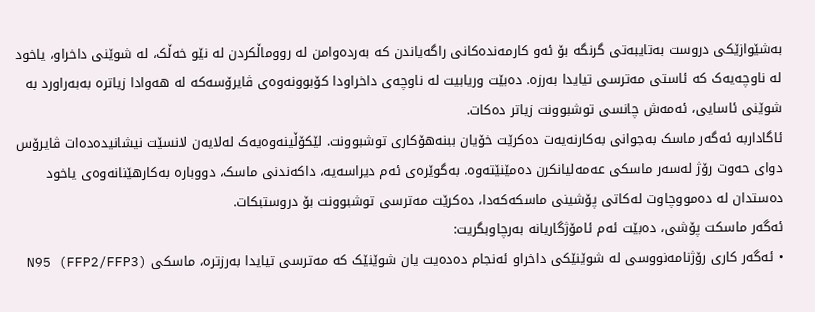بەشێوازێکی دروست بەتایبەتی گرنگە بۆ ئەو کارمەندەکانی راگەیاندن کە بەردەوامن لە رووماڵکردن لە نێو خەڵک، لە شوێنی داخراو، یاخود لە ناوچەیەک کە ئاستی مەترسی تیایدا بەرزە. دەبێت وریابیت لە ناوچەی داخراودا کۆبوونەوەی ڤایرۆسەکە لە هەوادا زیاترە بەبەراورد بە شوێنی ئاسایی، ئەمەش چانسی توشبوونت زیاتر دەکات.
ئاگاداربە ئەگەر ماسک بەجوانی بەکارنەیەت دەکرێت خۆیان ببنەهۆکاری توشبوونت. لێکۆڵینەوەیەک لەلایەن لانسێت نیشانیدەدەات ڤایرۆس دوای حەوت رۆژ لەسەر ماسکی عەمەلیانکرن دەمێنێتەوە. بەگوێرەی ئەم دیراسەیە، داکەندنی ماسک، دووبارە بەکارهێنانەوەی یاخود دەستدان لە دەمووچاوت لەکاتی پۆشینی ماسکەکەدا، دەکرێت مەترسی توشبوونت بۆ دروستبکات.
ئەگەر ماسکت پۆشی، دەبێت ئەم ئامۆژگاریانە بەرچاوبگریت:
• ئەگەر کاری رۆژنامەنووسی لە شوێنێکی داخراو ئەنجام دەدەیت یان شوێنێک کە مەترسی تیایدا بەرزترە، ماسکی N95 (FFP2/FFP3)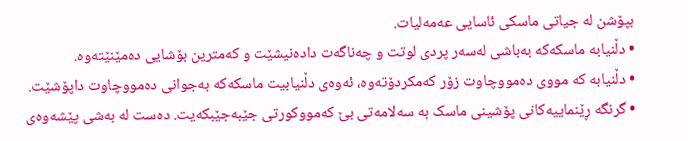بپۆشن لە جیاتی ماسکی ئاسایی عەمەلیات.
• دڵنیابە ماسکەکە بەباشی لەسەر پردی لوتت و چەناگەت دادەنیشێت و کەمترین بۆشایی دەمێنێتەوە.
• دڵنیابە کە مووی دەمووچاوت زۆر کەمکردۆتەوە، ئەوەی دڵنیابیت ماسکەکە بەجوانی دەمووچاوت داپۆشێت.
• گرنگە ڕێنماییەکانی پۆشینی ماسک بە سەلامەتی بێ کەمووکورتی جێبەجێبکەیت. دەست لە بەشی پێشەوەی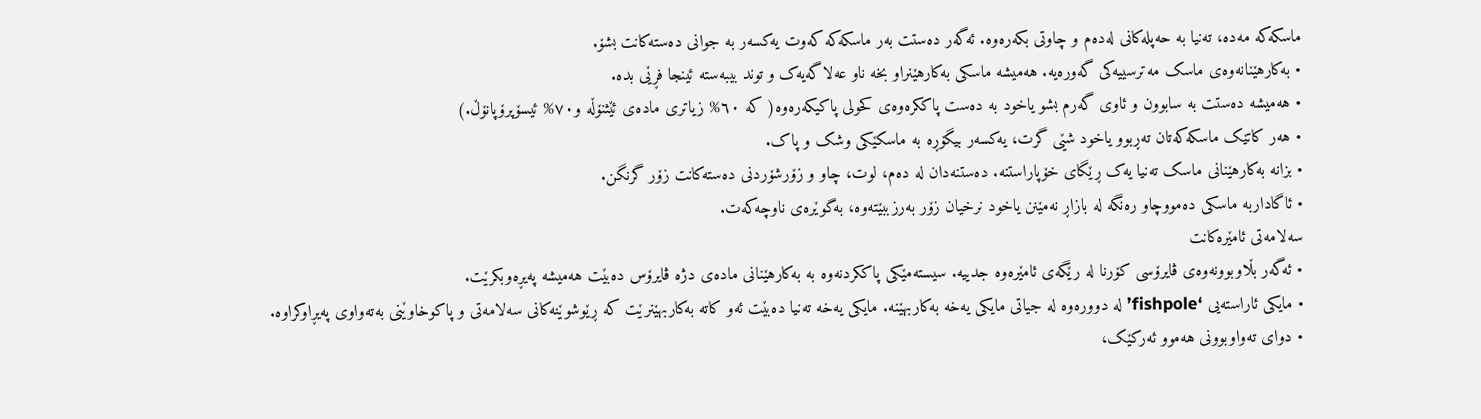ماسکەکە مەدە، تەنیا بە حەپلەکانی لەدەم و چاوتی بکەرەوە. ئەگەر دەستت بەر ماسکەکە کەوت یەکسەر بە جوانی دەستەکانت بشۆ.
• بەکارهێنانەوەی ماسک مەترسییەکی گەورەیە. هەمیشە ماسکی بەکارهێنراو بخە ناو عەلاگەیەک و توند بیبەستە ئینجا فڕێی بدە.
• هەمیشە دەستت بە سابوون و ئاوی گەرم بشو یاخود بە دەست پاککرەوەی کحولی پاکیکەرەوە( کە ٦٠% زیاتری مادەی ئێثنۆڵە و٧٠% ئیسۆپرۆپانۆڵ.)
• هەر کاتێک ماسکەکەتان تەڕبوو یاخود شێی گرت، یەکسەر بیگۆڕە بە ماسکێکی وشک و پاک.
• بزانە بەکارهێنانی ماسک تەنیا یەک ڕێگای خۆپاراستنە. دەستنەدان لە دەم، لوت، چاو و زۆرشۆردنی دەستەکانت زۆر گرنگن.
• ئاگاداربە ماسکی دەمووچاو رەنگە لە بازاڕ نەمێنن یاخود نرخیان زۆر بەرزببێتەوە، بەگوێرەی ناوچەکەت.
سەلامەتی ئامێرەکانت
• ئەگەر بڵاوبوونەوەی ڤایرۆسی کۆرنا لە رێگەی ئامێرەوە جدییە. سیستەمێکی پاککردنەوە بە بەکارهێنانی مادەی دژە ڤایرۆس دەبێت هەمیشە پەیڕەوبکرێت.
• مایکی ئاراستەیی ‘fishpole’ لە دوورەوە لە جیاتی مایکی یەخە بەکاربهێنە. مایکی یەخە تەنیا دەبێت ئەو کاتە بەکاربهێنرێت کە ڕێوشوێنەکانی سەلامەتی و پاکوخاوێنی بەتەواوی پەیڕاوکراوە.
• دوای تەواوبوونی هەموو ئەرکێک،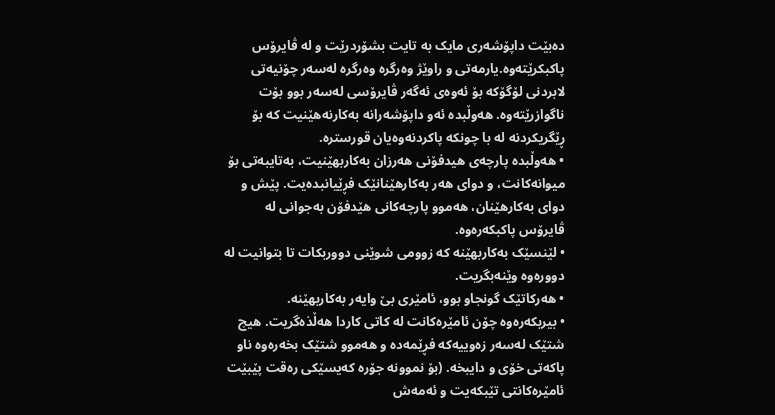دەبێت داپۆشەری مایک بە تایت بشۆردرێت و لە ڤایرۆس پاکبکرێتەوە.یارمەتی و راوێژ وەرگرە وەرگرە لەسەر چۆنیەتی لابردنی لۆگۆکە بۆ ئەوەی ئەگەر ڤایرۆسی لەسەر بوو بۆت ناگوازرێتەوە. هەوڵبدە ئەو داپۆشەرانە بەکارنەهێنیت کە بۆ ڕێگریکردنە لە با چونکە پاکردنەوەیان قورسترە.
• هەوڵبدە پارچەی هیدفۆنی هەرزان بەکاربهێنیت، بەتایبەتی بۆ میوانەکانت، و دوای هەر بەکارهێنانێک فڕێیانبدەیت. پێش و دوای بەکارهێنان، هەموو پارچەکانی هێدفۆن بەجوانی لە ڤایرۆس پاکبکەرەوە.
• لێنسێک بەکاربهێنە کە زوومی شوێنی دووربکات تا بتوانیت لە دوورەوە وێنەبگریت.
• هەرکاتێک گونجاو بوو، ئامێری بێ وایەر بەکاربهێنە.
• بیربکەرەوە چۆن ئامێرەکانت لە کاتی کاردا هەڵذەگریت. هیچ شتێک لەسەر زەوییەکە فڕێمەدە و هەموو شتێک بخەرەوە ناو پاکەتی خۆی و دایبخە. (بۆ نموونە جۆرە کەیسێکی رەقت پێبێت ئامێرەکانتی تێبکەیت و ئەمەش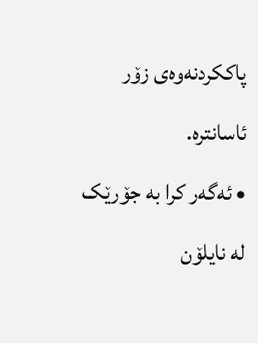پاککردنەوەی زۆر ئاسانترە.
• ئەگەر کرا بە جۆرێک لە نایلۆن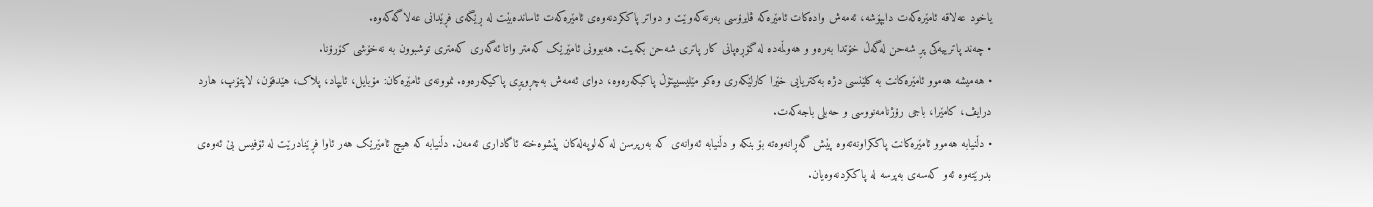یاخود عەلاقە ئامێرەکەت دابپۆشە، ئەمەش وادەکات ئامێرەکە ڤایرۆسی بەرنەکەوێت و دواتر پاککردنەوەی ئامێرەکەت ئاساندەبێت لە ڕێگەی فڕێدانی عەلاگەکەوە.
• چەند پاترییەکی پڕ شەحن لەگەڵ خۆتدا بەرەو و هەوڵمەدە لە گۆڕەپانی کار پاتری شەحن بکەیت. هەبوونی ئامێرێک کەمتر واتا ئەگەری کەمتری توشبوون بە نەخۆشی کۆرۆنا.
• هەمیشە هەموو ئامێرەکانت بە کلێنسی دژە بەکتریایی خێرا کارلێکەری وەکو مێلیسیپتۆڵ پاکبکەرەوە، دوای ئەمەش بەچڕوپڕی پاکیکەرەوە. نموونەی ئامێرەکان: مۆبایل، ئایپاد، پلاک، هێدفۆن، لاپتۆپ، هارد درایڤ، کامێرا، باجی رۆژنامەنووسی و حەبلی باجەکەت.
• دڵنیابە هەموو ئامێرەکانت پاککراونەتەوە پێش گەڕانەوەتە بۆ بنکە و دڵنیابە ئەوانەی کە بەرپرسن لە کەلوپەلەکان پێشوەختە ئاگاداری ئەمەن. دڵنیابە کە هیچ ئامێرێک هەر ئاوا فڕێنادرێت لە ئۆفیس بێ ئەوەی بدرێتەوە ئەو کەسەی بەپرسە لە پاککردنەوەیان.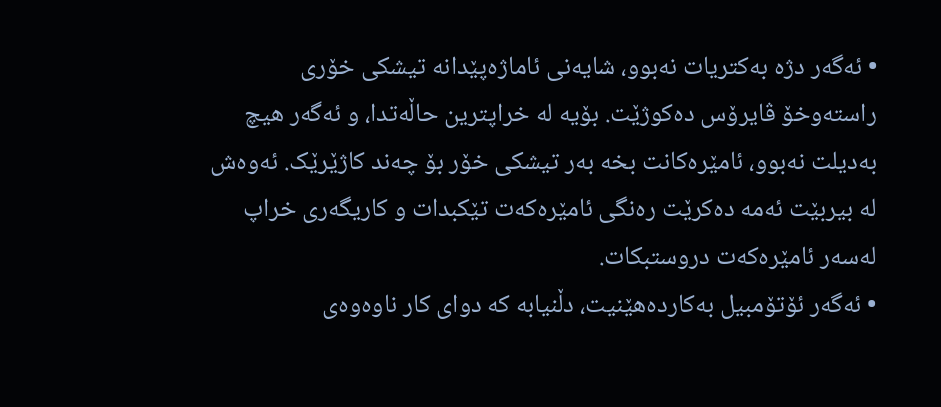• ئەگەر دژە بەکتریات نەبوو، شایەنی ئاماژەپێدانە تیشکی خۆری راستەوخۆ ڤایرۆس دەکوژێت. بۆیە لە خراپترین حاڵەتدا، و ئەگەر هیچ بەدیلت نەبوو، ئامێرەکانت بخە بەر تیشکی خۆر بۆ چەند کاژێرێک. ئەوەش لە بیربێت ئەمە دەکرێت رەنگی ئامێرەکەت تێکبدات و کاریگەری خراپ لەسەر ئامێرەکەت دروستبکات.
• ئەگەر ئۆتۆمبیل بەکاردەهێنیت، دڵنیابە کە دوای کار ناوەوەی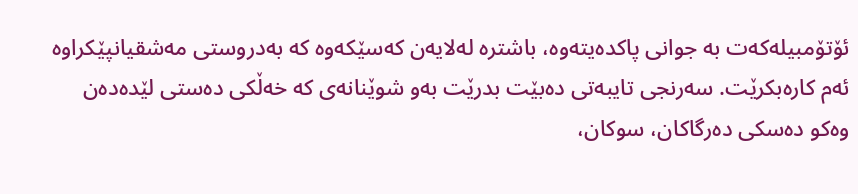ئۆتۆمبیلەکەت بە جوانی پاکدەیتەوە، باشترە لەلایەن کەسێکەوە کە بەدروستی مەشقیانپێکراوە ئەم کارەبکرێت. سەرنجی تایبەتی دەبێت بدرێت بەو شوێنانەی کە خەڵکی دەستی لێدەدەن وەکو دەسکی دەرگاکان، سوکان،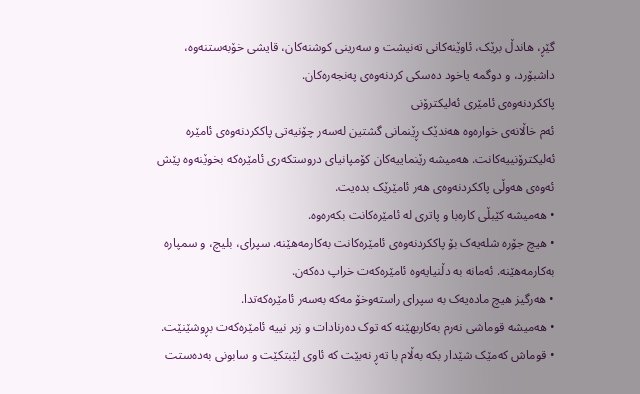گێڕ، هاندڵ برێک، ئاوێنەکانی تەنیشت و سەرینی کوشنەکان، قایشی خۆبەستنەوە، داشبۆرد، و دوگمە یاخود دەسکی کردنەوەی پەنجەرەکان.
پاککردنەوەی ئامێری ئەلیکترۆنی
ئەم خاڵانەی خوارەوە هەندێک ڕێنمانی گشتین لەسەر چۆنیەتی پاککردنەوەی ئامێرە ئەلیکترۆنییەکانت. هەمیشە رێنماییەکان کۆمپانیای دروستکەری ئامێرەکە بخوێنەوە پێش ئەوەی هەوڵی پاککردنەوەی هەر ئامێرێک بدەیت.
• هەمیشە کێبڵی کارەبا و پاتری لە ئامێرەکانت بکەرەوە.
• هیچ جۆرە شلەیەک بۆ پاککردنەوەی ئامێرەکانت بەکارمەهێنە. سپرای، بلیچ، و سمپارە بەکارمەهێنە. ئەمانە بە دڵنیایەوە ئامێرەکەت خراپ دەکەن.
• هەرگیز هیچ مادەیەک بە سپرای راستەوخۆ مەکە بەسەر ئامێرەکەتدا.
• هەمیشە قوماشی نەرم بەکاربهێنە کە توک دەرنادات و زبر نییە ئامێرەکەت بڕوشێنێت.
• قوماش کەمێک شێدار بکە بەڵام با تەڕ نەبێت کە ئاوی لێبتکێت و سابونی بەدەستت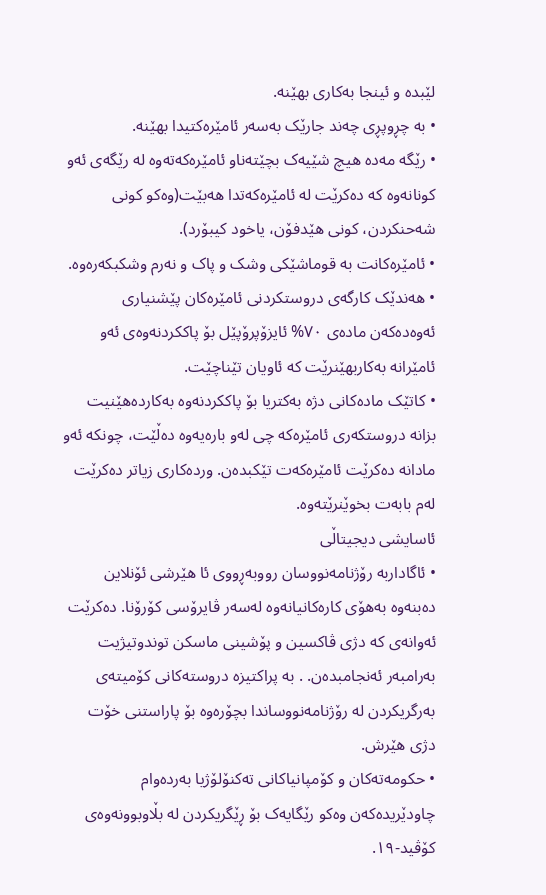لێبدە و ئینجا بەکاری بهێنە.
• بە چڕوپڕی چەند جارێک بەسەر ئامێرەکتیدا بهێنە.
• رێگە مەدە هیچ شێیەک بچێتەناو ئامێرەکەتەوە لە رێگەی ئەو کونانەوە کە دەکرێت لە ئامێرەکەتدا هەبێت(وەکو کونی شەحنکردن، کونی هێدفۆن، یاخود کیبۆرد).
• ئامێرەکانت بە قوماشێکی وشک و پاک و نەرم وشکبکەرەوە.
• هەندێک کارگەی دروستکردنی ئامێرەکان پێشنیاری ئەوەدەکەن مادەی ٧٠% ئایزۆپرۆپێل بۆ پاککردنەوەی ئەو ئامێرانە بەکاربهێنرێت کە ئاویان تێناچێت.
• کاتێک مادەکانی دژە بەکتریا بۆ پاککردنەوە بەکاردەهێنیت بزانە دروستکەری ئامێرەکە چی لەو بارەیەوە دەڵێت، چونکە ئەو مادانە دەکرێت ئامێرەکەت تێکبدەن. وردەکاری زیاتر دەکرێت لەم بابەت بخوێنرێتەوە.
ئاسایشی دیجیتاڵی
• ئاگاداربە رۆژنامەنووسان رووبەڕووی ئا هێرشی ئۆنلاین دەبنەوە بەهۆی کارەکانیانەوە لەسەر ڤایرۆسی کۆرۆنا. دەکرێت ئەوانەی کە دژی ڤاکسین و پۆشینی ماسکن توندوتیژیت بەرامبەر ئەنجامبدەن. . بە پراکتیزە دروستەکانی کۆمیتەی بەرگریکردن لە رۆژنامەنووساندا بچۆرەوە بۆ پاراستنی خۆت دژی هێرش.
• حکومەتەکان و کۆمپانیاکانی تەکنۆلۆژیا بەردەوام چاودێریدەکەن وەکو رێگایەک بۆ ڕێگریکردن لە بڵاوبوونەوەی کۆڤید-١٩.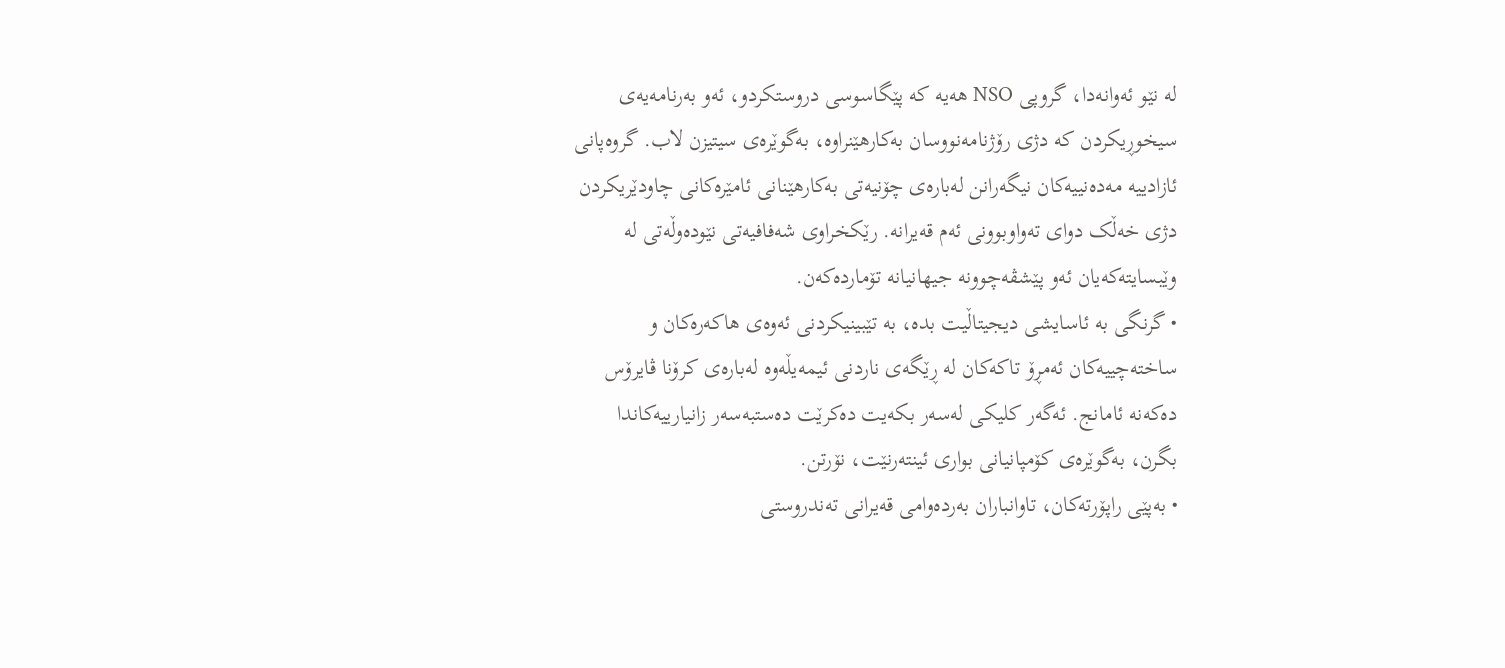لە نێو ئەوانەدا، گروپی NSO هەیە کە پێگاسوسی دروستکردو، ئەو بەرنامەیەی سیخوڕیکردن کە دژی رۆژنامەنووسان بەکارهێنراوە، بەگوێرەی سیتیزن لاب. گروەپانی ئازادییە مەدەنییەکان نیگەرانن لەبارەی چۆنیەتی بەکارهێنانی ئامێرەکانی چاودێریکردن دژی خەڵک دوای تەواوبوونی ئەم قەیرانە. رێکخراوی شەفافیەتی نێودەوڵەتی لە وێبسایتەکەیان ئەو پێشڤەچوونە جیهانیانە تۆماردەکەن.
• گرنگی بە ئاسایشی دیجیتاڵیت بدە، بە تێبینیکردنی ئەوەی هاکەرەکان و ساختەچییەکان ئەمڕۆ تاکەکان لە ڕێگەی ناردنی ئیمەیڵەوە لەبارەی کرۆنا ڤایرۆس دەکەنە ئامانج. ئەگەر کلیکی لەسەر بکەیت دەکرێت دەستبەسەر زانیارییەکاندا بگرن، بەگوێرەی کۆمپانیانی بواری ئینتەرنێت، نۆرتن.
• بەپێی راپۆرتەکان، تاوانباران بەردەوامی قەیرانی تەندروستی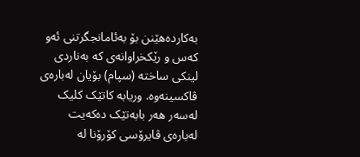بەکاردەهێنن بۆ بەئامانجگرتنی ئەو کەس و رێکخراوانەی کە بەناردی لینکی ساختە (سپام) بۆیان لەبارەی ڤاکسینەوە. وریابە کاتێک کلیک لەسەر هەر بابەتێک دەکەیت لەبارەی ڤایرۆسی کۆرۆنا لە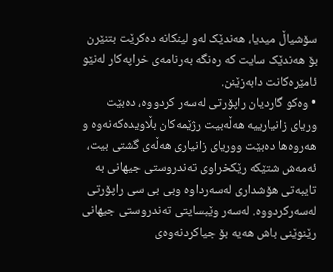سۆشیاڵ میدیا، هەندێک لەو لینکانە دەکرێت بتنێرن بۆ هەندێک سایت کە رەنگە بەرنامەی خراپەکار لەنێو ئامێرەکانت دابەزێنن.
• وەکو گاردیان راپۆرتی لەسەر کردووە، دەبێت وریای زانیارییە هەڵەبیت رژێمەکان بڵاویدەکەنەوە و هەروەها دەبێت ووریای زانیاری هەڵەی گشتی بیت، ئەمەش شتێکە رێکخراوی تەندروستی جیهانی بە تایبەتی هۆشداری لەسەرداوە وبی بی سی راپۆرتی لەسەرکردووە. لەسەر وێبسایتی تەندروستی جیهانی رێنوێنی باش هەیە بۆ جیاکردنەوەی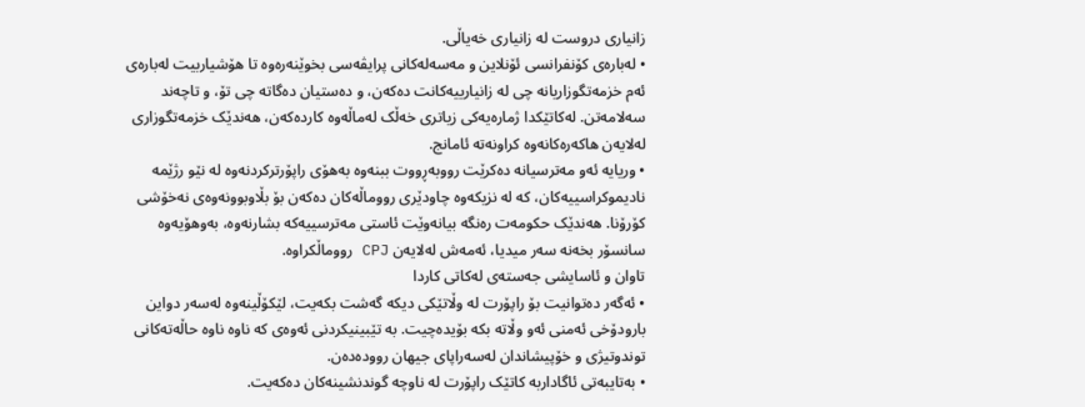زانیاری دروست لە زانیاری خەیاڵی.
• لەبارەی کۆنفرانسی ئۆنلاین و مەسەلەکانی پرایڤەسی بخوێنەرەوە تا هۆشیاربیت لەبارەی ئەم خزمەتگوزاریانە چی لە زانیارییەکانت دەکەن، و دەستیان دەگاتە چی تۆ، و تاچەند سەلامەتن. لەکاتێکدا ژمارەیەکی زیاتری خەڵک لەماڵەوە کاردەکەن، هەندێک خزمەتگوزاری لەلایەن هاکەرەکانەوە کراونەتە ئامانج.
• وریایە ئەو مەترسیانە دەکرێت رووبەڕووت ببنەوە بەهۆی راپۆرترکردنەوە لە نێو رژێمە نادیموکراسییەکان، کە لە نزیکەوە چاودێری رووماڵەکان دەکەن بۆ بڵاوبوونەوەی نەخۆشی کۆرۆنا. هەندێک حکومەت رەنگە بیانەوێت ئاستی مەترسییەکە بشارنەوە، بەوهۆیەوە سانسۆر بخەنە سەر میدیا، ئەمەش لەلایەن CPJ رووماڵکراوە.
تاوان و ئاسایشی جەستەی لەکاتی کاردا
• ئەگەر دەتوانیت بۆ راپۆرت لە وڵاتێکی دیکە گەشت بکەیت، لێکۆڵینەوە لەسەر دواین بارودۆخی ئەمنی ئەو وڵاتە بکە بۆیدەچیت. بە تێبینیکردنی ئەوەی کە ناوە ناوە حاڵەتەکانی توندوتیژی و خۆپیشاندان لەسەراپای جیهان روودەدەن.
• بەتایبەتی ئاگاداربە کاتێک راپۆرت لە ناوچە گوندنشینەکان دەکەیت.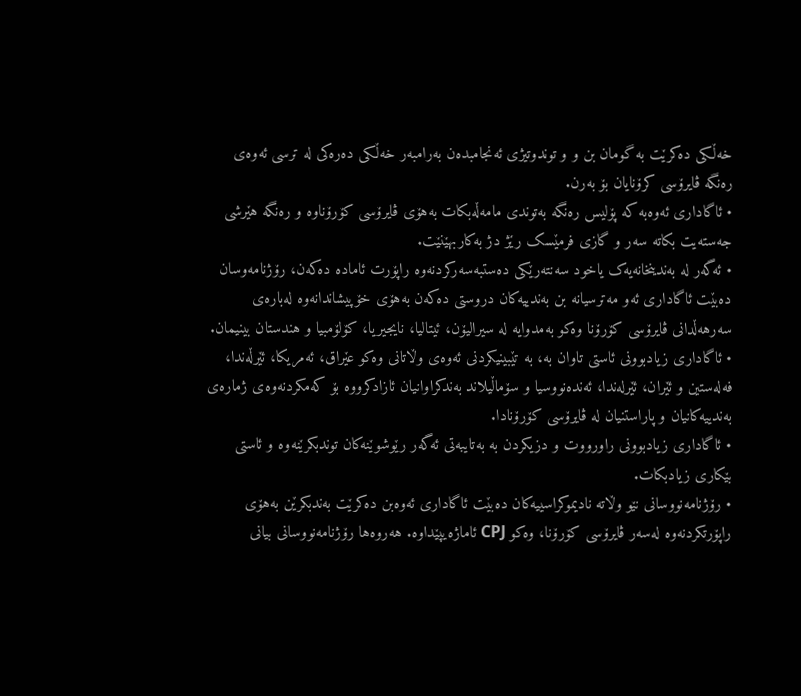خەڵکی دەکرێت بە گومان بن و و توندوتیژی ئەنجامبدەن بەرامبەر خەڵکی دەرەکی لە ترسی ئەوەی رەنگە ڤایرۆسی کرۆنایان بۆ بەرن.
• ئاگاداری ئەوەبە کە پۆلیس رەنگە بەتوندی مامەڵەبکات بەهۆی ڤایرۆسی کۆرۆناوە و رەنگە هێرشی جەستەیت بکاتە سەر و گازی فرمێسک رێژ دژ بەکاربهێنێت.
• ئەگەر لە بەندینخانەیەک یاخود سەنتەرێکی دەستبەسەرکردنەوە راپۆرت ئامادە دەکەن، رۆژنامەوسان دەبێت ئاگاداری ئەو مەترسیانە بن بەندییەکان دروستی دەکەن بەهۆی خۆپیشاندانەوە لەبارەی سەرهەڵدانی ڤایرۆسی کۆرۆنا وەکو بەمدوایە لە سیرالیۆن، ئیتالیا، نایجیریا، کۆلۆمبیا و هندستان بینیمان.
• ئاگاداری زیادبوونی ئاستی تاوان بە، بە تێبینیکردنی ئەوەی وڵاتانی وەکو عێراق، ئەمریکا، ئێرڵەندا، فەلەستین و ئێران، ئێرلەندا، ئەندەنووسیا و سۆماڵیلاند بەندکراوانیان ئازادکرووە بۆ کەمکردنەوەی ژمارەی بەندییەکانیان و پاراستنیان لە ڤایرۆسی کۆرۆنادا.
• ئاگاداری زیادبوونی راورووت و دزیکردن بە بەتایبەتی ئەگەر رێوشوێنەکان توندبکرێنەوە و ئاستی بێکاری زیادبکات.
• رۆژنامەنووسانی نێو وڵاتە نادیموکراسییەکان دەبێت ئاگاداری ئەوەبن دەکرێت بەندبکرێن بەهۆی راپۆرتکردنەوە لەسەر ڤایرۆسی کۆرۆنا، وەکو CPJ ئاماژەیپێداوە. هەروەها رۆژنامەنووسانی بیانی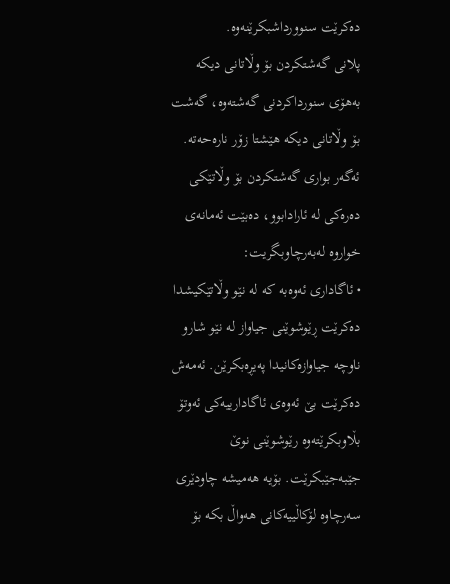دەکرێت سنوورداشبکرێنەوە.
پلانی گەشتکردن بۆ وڵاتانی دیکە
بەهۆی سنورداکردنی گەشتەوە، گەشت بۆ وڵاتانی دیکە هێشتا زۆر نارەحەتە. ئەگەر بواری گەشتکردن بۆ وڵاتێکی دەرەکی لە ئارادابوو، دەبێت ئەمانەی خواروە لەبەرچاوبگریت:
• ئاگاداری ئەوەبە کە لە نێو وڵاتێکیشدا دەکرێت ڕێوشوێنی جیاواز لە نێو شارو ناوچە جیاوازەکانیدا پەیڕەبکرێن. ئەمەش دەکرێت بێ ئەوەی ئاگادارییەکی ئەوتۆ بڵاوبکرێتەوە رێوشوێنی نوێ جێبەجێبکرێت. بۆیە هەمیشە چاودێری سەرچاوە لۆکاڵییەکانی هەواڵ بکە بۆ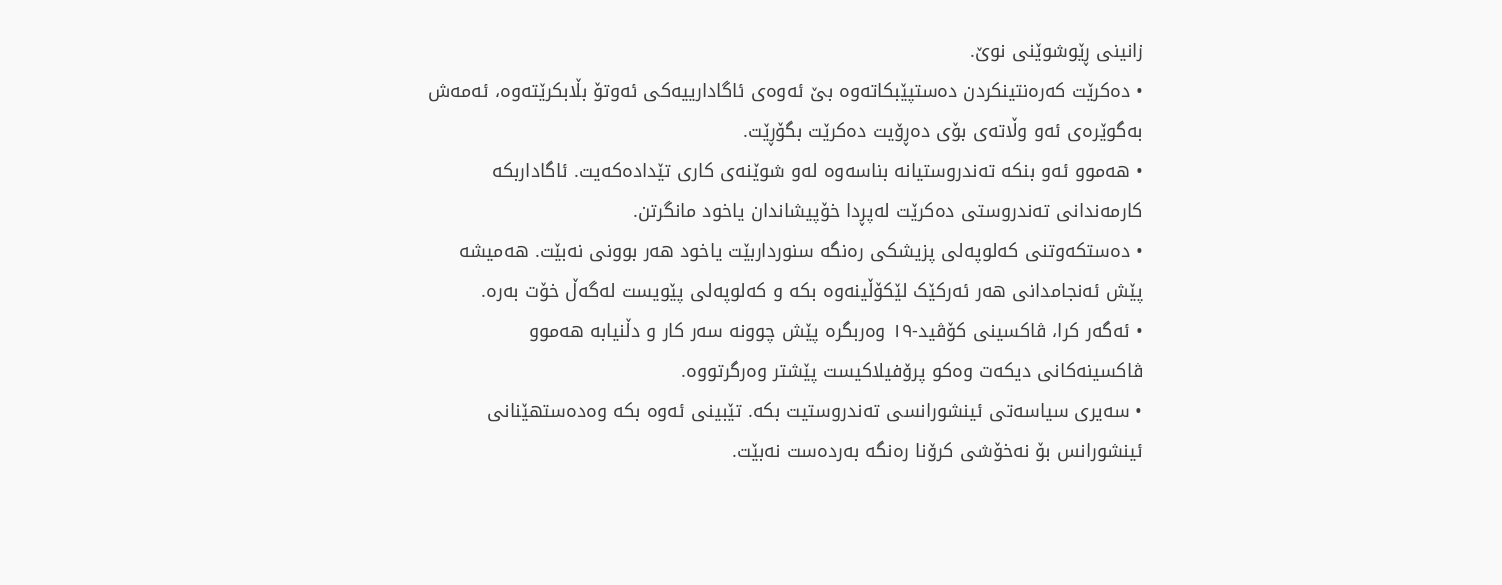زانینی ڕێوشوێنی نوێ.
• دەکرێت کەرەنتینکردن دەستپێبکاتەوە بێ ئەوەی ئاگادارییەکی ئەوتۆ بڵابکرێتەوە، ئەمەش بەگوێرەی ئەو وڵاتەی بۆی دەڕۆیت دەکرێت بگۆڕێت.
• هەموو ئەو بنکە تەندروستیانە بناسەوە لەو شوێنەی کاری تێدادەکەیت. ئاگاداربکە کارمەندانی تەندروستی دەکرێت لەپڕدا خۆپیشاندان یاخود مانگرتن.
• دەستکەوتنی کەلوپەلی پزیشکی رەنگە سنورداربێت یاخود هەر بوونی نەبێت. هەمیشە پێش ئەنجامدانی هەر ئەرکێک لێکۆڵینەوە بکە و کەلوپەلی پێویست لەگەڵ خۆت بەرە.
• ئەگەر کرا، ڤاکسینی کۆڤید-١٩ وەربگرە پێش چوونە سەر کار و دڵنیابە هەموو ڤاکسینەکانی دیکەت وەکو پرۆفیلاکیست پێشتر وەرگرتووە.
• سەیری سیاسەتی ئینشورانسی تەندروستیت بکە. تێبینی ئەوە بکە وەدەستهێنانی ئینشورانس بۆ نەخۆشی کرۆنا رەنگە بەردەست نەبێت.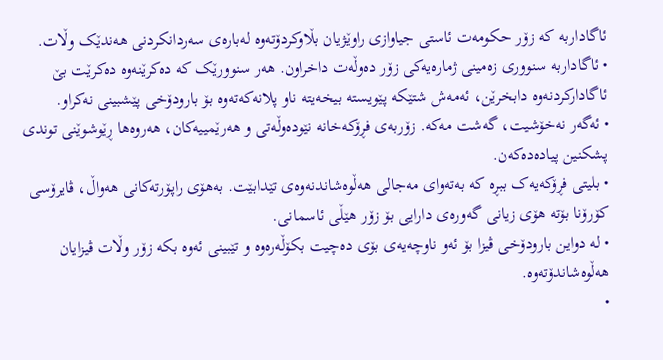ئاگاداربە کە زۆر حکومەت ئاستی جیاوازی راوێژیان بڵاوکردۆتەوە لەبارەی سەردانکردنی هەندێک وڵات.
• ئاگاداربە سنووری زەمینی ژمارەیەکی زۆر دەوڵەت داخراون. هەر سنوورێک کە دەکرێنەوە دەکرێت بێ ئاگادارکردنەوە دابخرێن، ئەمەش شتێکە پێویستە بیخەیتە ناو پلانەکەتەوە بۆ بارودۆخی پێشبینی نەکراو.
• ئەگەر نەخۆشیت، گەشت مەکە. زۆربەی فڕۆکەخانە نێودەوڵەتی و هەرێمییەکان، هەروەها ڕێوشوێنی توندی پشکنین پیادەدەکەن.
• بلیتی فڕۆکەیەک ببڕە کە بەتەوای مەجالی هەڵوەشاندنەوەی تێدابێت. بەهۆی راپۆرتەکانی هەواڵ، ڤایرۆسی کۆرۆنا بۆتە هۆی زیانی گەورەی دارایی بۆ زۆر هێڵی ئاسمانی.
• لە دواین بارودۆخی ڤیزا بۆ ئەو ناوچەیەی بۆی دەچیت بکۆڵەرەوە و تێبینی ئەوە بکە زۆر وڵات ڤیزایان هەڵوەشاندۆتەوە.
•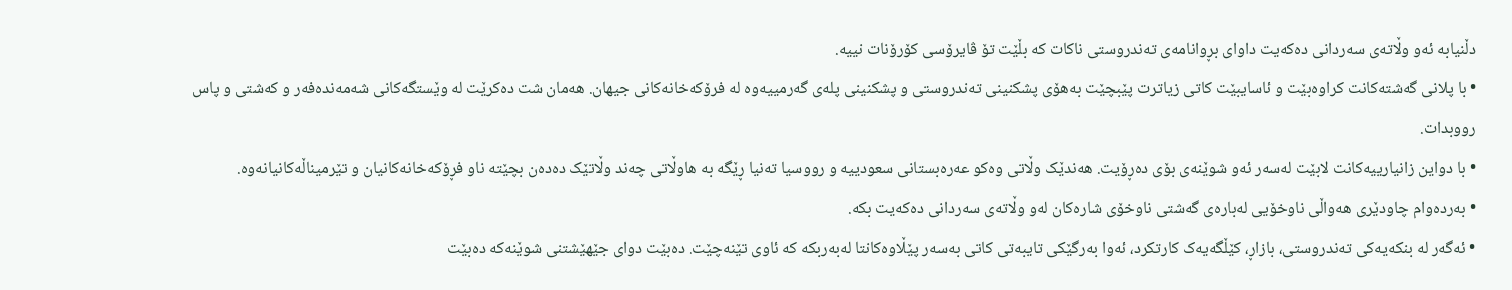دڵنیابە ئەو وڵاتەی سەردانی دەکەیت داوای بڕوانامەی تەندروستی ناکات کە بڵێت تۆ ڤایرۆسی کۆرۆنات نییە.
• با پلانی گەشتەکانت کراوەبێت و ئاسایبێت کاتی زیاترت پێبچێت بەهۆی پشکنینی تەندروستی و پشکنینی پلەی گەرمییەوە لە فرۆکەخانەکانی جیهان. هەمان شت دەکرێت لە وێستگەکانی شەمەندەفەر و کەشتی و پاس رووبدات.
• با دواین زانیارییەکانت لابێت لەسەر ئەو شوێنەی بۆی دەڕۆیت. هەندێک وڵاتی وەکو عەرەبستانی سعودییە و رووسیا تەنیا ڕێگە بە هاوڵاتی چەند وڵاتێک دەدەن بچێتە ناو فڕۆکەخانەکانیان و تێرمیناڵەکانیانەوە.
• بەردەوام چاودێری هەواڵی ناوخۆیی لەبارەی گەشتی ناوخۆی شارەکان لەو وڵاتەی سەردانی دەکەیت بکە.
• ئەگەر لە بنکەیەکی تەندروستی، بازاڕ، کێڵگەیەک کارتکرد، ئەوا بەرگێکی تایبەتی کاتی بەسەر پێڵاوەکانتا لەبەربکە کە ئاوی تێنەچێت. دەبێت دوای جێهێشتنی شوێنەکە دەبێت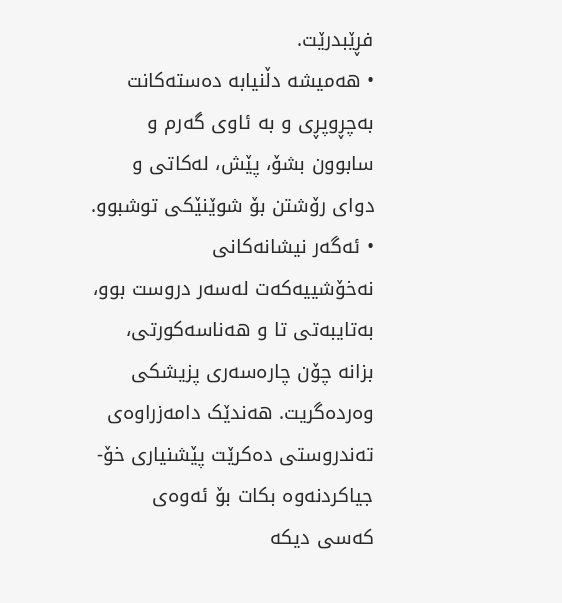فڕێبدرێت.
• هەمیشە دڵنیابە دەستەکانت بەچڕوپڕی و بە ئاوی گەرم و سابوون بشۆ، پێش، لەکاتی و دوای رۆشتن بۆ شوێنێکی توشبوو.
• ئەگەر نیشانەکانی نەخۆشییەکەت لەسەر دروست بوو، بەتایبەتی تا و هەناسەکورتی، بزانە چۆن چارەسەری پزیشکی وەردەگریت. هەندێک دامەزراوەی تەندروستی دەکرێت پێشنیاری خۆ-جیاکردنەوە بکات بۆ ئەوەی کەسی دیکە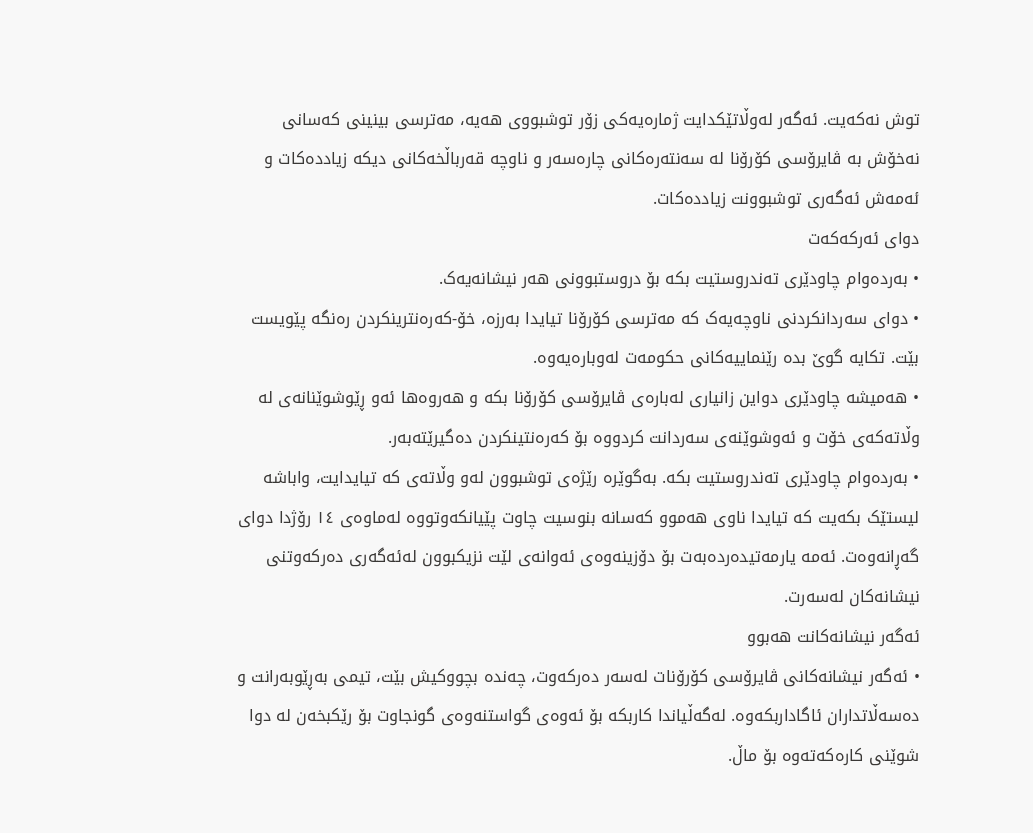توش نەکەیت. ئەگەر لەوڵاتێکدایت ژمارەیەکی زۆر توشبووی هەیە، مەترسی بینینی کەسانی نەخۆش بە ڤایرۆسی کۆرۆنا لە سەنتەرەکانی چارەسەر و ناوچە قەرباڵخەکانی دیکە زیاددەکات و ئەمەش ئەگەری توشبوونت زیاددەکات.
دوای ئەرکەکەت
• بەردەوام چاودێری تەندروستیت بکە بۆ دروستبوونی هەر نیشانەیەک.
• دوای سەردانکردنی ناوچەیەک کە مەترسی کۆرۆنا تیایدا بەرزە، خۆ-کەرەنترینکردن رەنگە پێویست بێت. تکایە گوێ بدە رێنماییەکانی حکومەت لەوبارەیەوە.
• هەمیشە چاودێری دواین زانیاری لەبارەی ڤایرۆسی کۆرۆنا بکە و هەروەها ئەو ڕێوشوێنانەی لە وڵاتەکەی خۆت و ئەوشوێنەی سەردانت کردووە بۆ کەرەنتینکردن دەگیرێتەبەر.
• بەردەوام چاودێری تەندروستیت بکە. بەگوێرە رێژەی توشبوون لەو وڵاتەی کە تیایدایت، واباشە لیستێک بکەیت کە تیایدا ناوی هەموو کەسانە بنوسیت چاوت پێیانکەوتووە لەماوەی ١٤ رۆژدا دوای گەڕانەوەت. ئەمە یارمەتیدەردەبەت بۆ دۆزینەوەی ئەوانەی لێت نزیکبوون لەئەگەری دەرکەوتنی نیشانەکان لەسەرت.
ئەگەر نیشانەکانت هەبوو
• ئەگەر نیشانەکانی ڤایرۆسی کۆرۆنات لەسەر دەرکەوت، چەندە بچووکیش بێت، تیمی بەڕێوبەرانت و دەسەڵاتداران ئاگاداربکەوە. لەگەڵیاندا کاربکە بۆ ئەوەی گواستنەوەی گونجاوت بۆ رێکبخەن لە دوا شوێنی کارەکەتەوە بۆ ماڵ.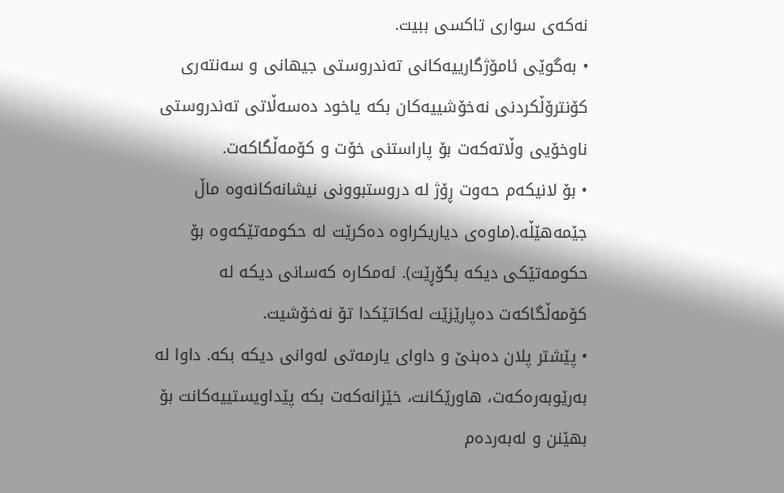نەکەی سواری تاکسی ببیت.
• بەگوێی ئامۆژگارییەکانی تەندروستی جیهانی و سەنتەری کۆنترۆڵکردنی نەخۆشییەکان بکە یاخود دەسەڵاتی تەندروستی ناوخۆیی وڵاتەکەت بۆ پاراستنی خۆت و کۆمەڵگاکەت.
• بۆ لانیکەم حەوت ڕۆژ لە دروستبوونی نیشانەکانەوە ماڵ جێمەهێڵە.(ماوەی دیاریکراوە دەکرێت لە حکومەتێکەوە بۆ حکومەتێکی دیکە بگۆڕێت). ئەمکارە کەسانی دیکە لە کۆمەڵگاکەت دەپارێزێت لەکاتێکدا تۆ نەخۆشیت.
• پێشتر پلان دەبنێ و داوای یارمەتی لەوانی دیکە بکە. داوا لە بەرێوبەرەکەت، هاورێکانت، خێزانەکەت بکە پێداویستییەکانت بۆ بهێنن و لەبەردەم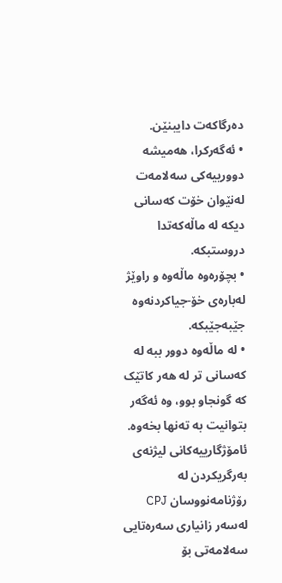دەرگاکەت دایبنێن.
• ئەگەرکرا، هەمیشە دوورییەکی سەلامەت لەنێوان خۆت کەسانی دیکە لە ماڵەکەتدا دروستبکە.
• بچۆرەوە ماڵەوە و راوێژ لەبارەی خۆ-جیاکردنەوە جێبەجێبکە.
• لە ماڵەوە دوور ببە لە کەسانی تر لە هەر کاتێک کە گونجاو بوو، وە ئەگەر بتوانیت بە تەنها بخەوە.
ئامۆژگارییەکانی لیژنەی بەرگریکردن لە رۆژنامەنووسان CPJ لەسەر زانیاری سەرەتایی سەلامەتی بۆ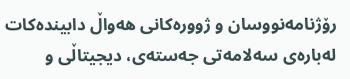رۆژنامەنووسان و ژوورەکانی هەواڵ دابیندەکات لەبارەی سەلامەتی جەستەی، دیجیتاڵی و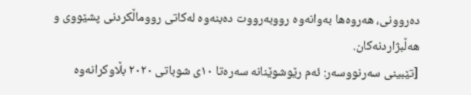دەروونی، هەروەها بەوانەوە رووبەرووت دەبنەوە لەکاتی رووماڵکردنی پشێووی و هەڵبژاردنەکان.
[تێبینی سەرنووسەر: ئەم رێوشوێنانە سەرەتا ١٠ی شوباتی ٢٠٢٠ بڵاوکرانەوە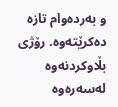و بەردەوام تازە دەکرێتەوە. رۆژی بڵاوکردنەوە لەسەرەوە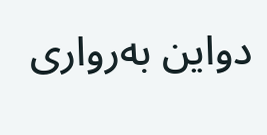دواین بەرواری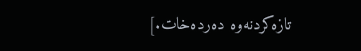تازەکردنەوە دەردەخات.]